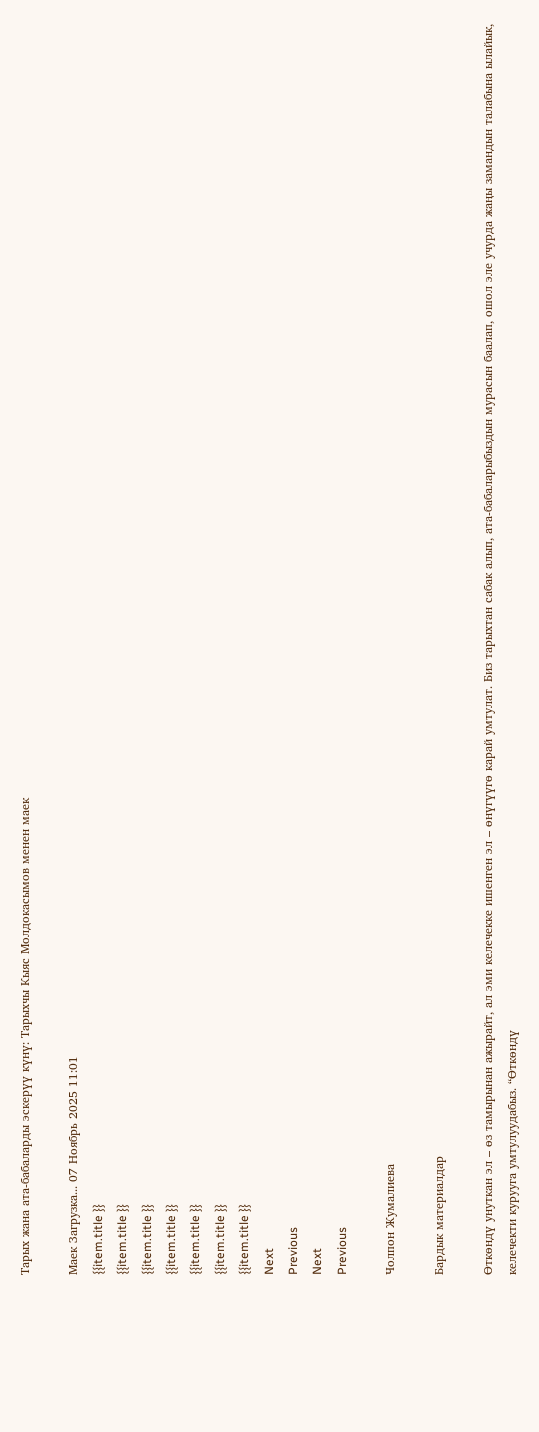Тарых жана ата-бабаларды эскерүү күнү: Тарыхчы Кыяс Молдокасымов менен маек

Маек Загрузка... 07 Ноябрь 2025 11:01
{{item.title }}
{{item.title }}
{{item.title }}
{{item.title }}
{{item.title }}
{{item.title }}
{{item.title }}
Next
Previous
Next
Previous

Чолпон Жумалиева

Бардык материалдар

Өткөндү унуткан эл – өз тамырынан ажырайт, ал эми келечекке ишенген эл – өнүгүүгө карай умтулат. Биз тарыхтан сабак алып, ата-бабаларыбыздын мурасын баалап, ошол эле учурда жаңы замандын талабына ылайык, келечекти курууга умтулуудабыз. “Өткөндү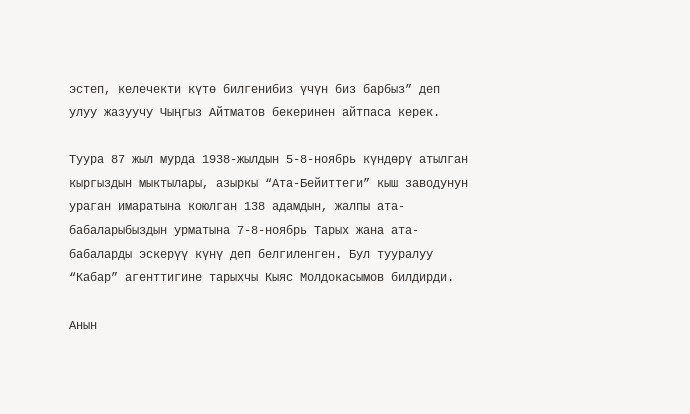эстеп, келечекти күтө билгенибиз үчүн биз барбыз” деп улуу жазуучу Чыңгыз Айтматов бекеринен айтпаса керек.

Туура 87 жыл мурда 1938-жылдын 5-8-ноябрь күндөрү атылган кыргыздын мыктылары, азыркы “Ата-Бейиттеги” кыш заводунун ураган имаратына коюлган 138 адамдын, жалпы ата-бабаларыбыздын урматына 7-8-ноябрь Тарых жана ата-бабаларды эскерүү күнү деп белгиленген. Бул тууралуу “Кабар” агенттигине тарыхчы Кыяс Молдокасымов билдирди.

Анын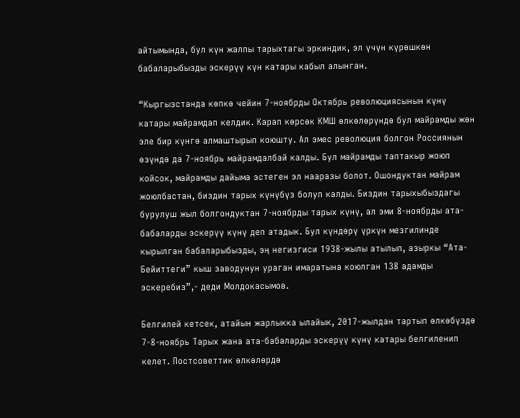айтымында, бул күн жалпы тарыхтагы эркиндик, эл үчүн күрөшкөн бабаларыбызды эскерүү күн катары кабыл алынган.

“Кыргызстанда көпкө чейин 7-ноябрды Октябрь революциясынын күнү катары майрамдап келдик. Карап көрсөк КМШ өлкөлөрүндө бул майрамды жөн эле бир күнгө алмаштырып коюшту. Ал эмес революция болгон Россиянын өзүндө да 7-ноябрь майрамдалбай калды. Бул майрамды таптакыр жоюп койсок, майрамды дайыма эстеген эл нааразы болот. Ошондуктан майрам жоюлбастан, биздин тарых күнүбүз болуп калды. Биздин тарыхыбыздагы бурулуш жыл болгондуктан 7-ноябрды тарых күнү, ал эми 8-ноябрды ата-бабаларды эскерүү күнү деп атадык. Бул күндөрү үркүн мезгилинде кырылган бабаларыбызды, эң негизгиси 1938-жылы атылып, азыркы “Ата-Бейиттеги” кыш заводунун ураган имаратына коюлган 138 адамды эскеребиз”,- деди Молдокасымов.

Белгилей кетсек, атайын жарлыкка ылайык, 2017-жылдан тартып өлкөбүздө 7-8-ноябрь Тарых жана ата-бабаларды эскерүү күнү катары белгиленип келет. Постсоветтик өлкөлөрдө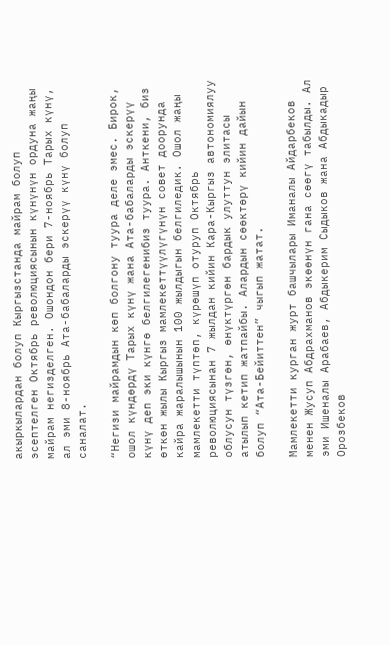акыркылардан болуп Кыргызстанда майрам болуп эсептелген Октябрь революциясынын күнүнүн ордуна жаңы майрам негизделген. Ошондон бери 7-ноябрь Тарых күнү, ал эми 8-ноябрь Ата-бабаларды эскерүү күнү болуп саналат.

“Негизи майрамдын көп болгону туура деле эмес. Бирок, ошол күндөрдү Тарых күнү жана Ата-бабаларды эскерүү күнү деп эки күнгө белгилегенибиз туура. Анткени, биз өткөн жылы Кыргыз мамлекеттүүлүгүнүн совет доорунда кайра жаралышынын 100 жылдыгын белгиледик. Ошол жаңы мамлекетти түптөп, күрөшүп отуруп Октябрь революциясынан 7 жылдан кийин Кара-Кыргыз автономиялуу облусун түзгөн, өнүктүргөн бардык улуттун элитасы атылып кетип жатпайбы. Алардын сөөктөрү кийин дайын болуп “Ата-Бейиттен” чыгып жатат.

Мамлекетти курган журт башчылары Иманалы Айдарбеков менен Жусуп Абдрахманов экөөнүн гана сөөгү табылды. Ал эми Ишеналы Арабаев, Абдыкерим Сыдыков жана Абдыкадыр Орозбеков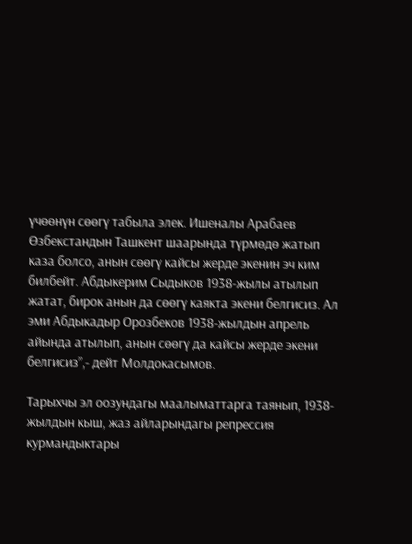үчөөнүн сөөгү табыла элек. Ишеналы Арабаев Өзбекстандын Ташкент шаарында түрмөдө жатып каза болсо, анын сөөгү кайсы жерде экенин эч ким билбейт. Абдыкерим Сыдыков 1938-жылы атылып жатат, бирок анын да сөөгү каякта экени белгисиз. Ал эми Абдыкадыр Орозбеков 1938-жылдын апрель айында атылып, анын сөөгү да кайсы жерде экени белгисиз”,- дейт Молдокасымов.

Тарыхчы эл оозундагы маалыматтарга таянып, 1938-жылдын кыш, жаз айларындагы репрессия курмандыктары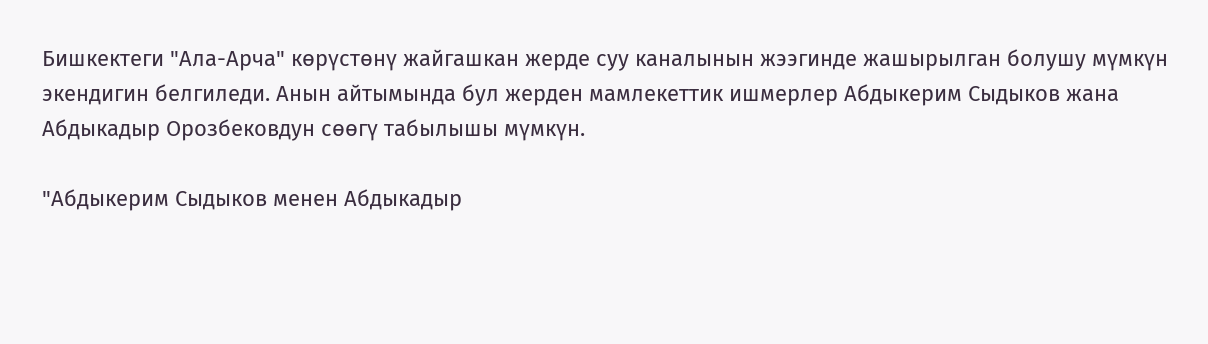Бишкектеги "Ала-Арча" көрүстөнү жайгашкан жерде суу каналынын жээгинде жашырылган болушу мүмкүн экендигин белгиледи. Анын айтымында бул жерден мамлекеттик ишмерлер Абдыкерим Сыдыков жана Абдыкадыр Орозбековдун сөөгү табылышы мүмкүн.

"Абдыкерим Сыдыков менен Абдыкадыр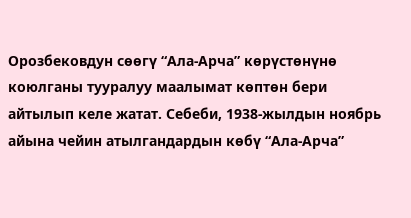Орозбековдун сөөгү “Ала-Арча” көрүстөнүнө коюлганы тууралуу маалымат көптөн бери айтылып келе жатат. Себеби, 1938-жылдын ноябрь айына чейин атылгандардын көбү “Ала-Арча”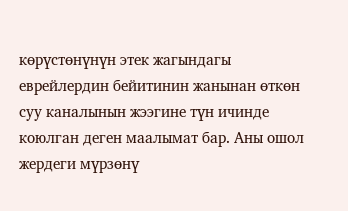көрүстөнүнүн этек жагындагы еврейлердин бейитинин жанынан өткөн суу каналынын жээгине түн ичинде коюлган деген маалымат бар. Аны ошол жердеги мүрзөнү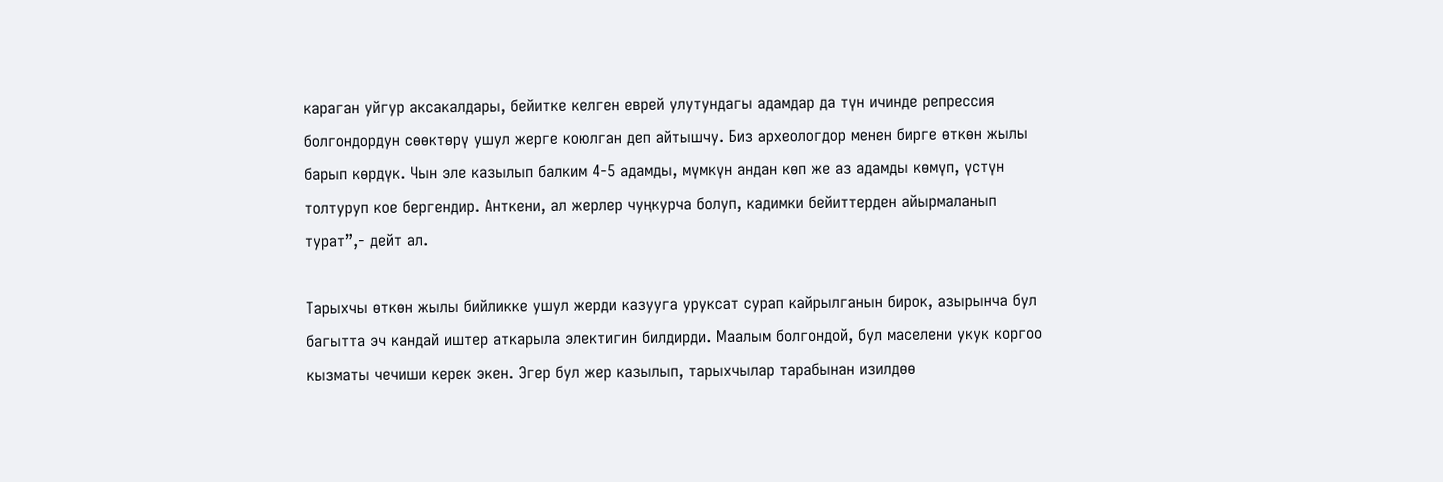караган уйгур аксакалдары, бейитке келген еврей улутундагы адамдар да түн ичинде репрессия болгондордун сөөктөрү ушул жерге коюлган деп айтышчу. Биз археологдор менен бирге өткөн жылы барып көрдүк. Чын эле казылып балким 4-5 адамды, мүмкүн андан көп же аз адамды көмүп, үстүн толтуруп кое бергендир. Анткени, ал жерлер чуңкурча болуп, кадимки бейиттерден айырмаланып турат”,- дейт ал.

Тарыхчы өткөн жылы бийликке ушул жерди казууга уруксат сурап кайрылганын бирок, азырынча бул багытта эч кандай иштер аткарыла электигин билдирди. Маалым болгондой, бул маселени укук коргоо кызматы чечиши керек экен. Эгер бул жер казылып, тарыхчылар тарабынан изилдөө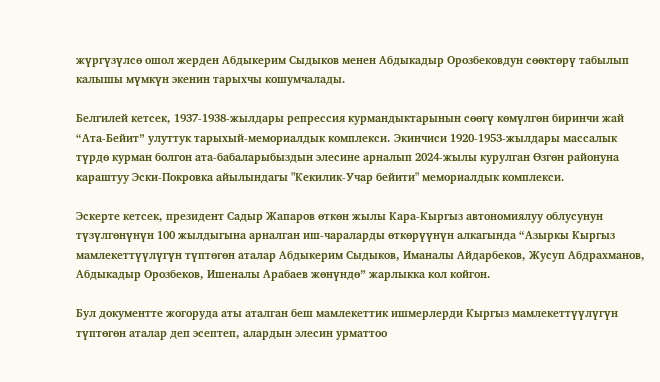жүргүзүлсө ошол жерден Абдыкерим Сыдыков менен Абдыкадыр Орозбековдун сөөктөрү табылып калышы мүмкүн экенин тарыхчы кошумчалады.

Белгилей кетсек, 1937-1938-жылдары репрессия курмандыктарынын сөөгү көмүлгөн биринчи жай “Ата-Бейит” улуттук тарыхый-мемориалдык комплекси. Экинчиси 1920-1953-жылдары массалык түрдө курман болгон ата-бабаларыбыздын элесине арналып 2024-жылы курулган Өзгөн районуна караштуу Эски-Покровка айылындагы "Кекилик-Учар бейити" мемориалдык комплекси.

Эскерте кетсек, президент Садыр Жапаров өткөн жылы Кара-Кыргыз автономиялуу облусунун түзүлгөнүнүн 100 жылдыгына арналган иш-чараларды өткөрүүнүн алкагында “Азыркы Кыргыз мамлекеттүүлүгүн түптөгөн аталар Абдыкерим Сыдыков, Иманалы Айдарбеков, Жусуп Абдрахманов, Абдыкадыр Орозбеков, Ишеналы Арабаев жөнүндө” жарлыкка кол койгон.

Бул документте жогоруда аты аталган беш мамлекеттик ишмерлерди Кыргыз мамлекеттүүлүгүн түптөгөн аталар деп эсептеп, алардын элесин урматтоо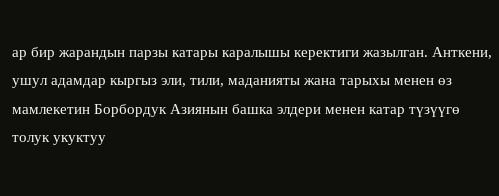ар бир жарандын парзы катары каралышы керектиги жазылган. Анткени, ушул адамдар кыргыз эли, тили, маданияты жана тарыхы менен өз мамлекетин Борбордук Азиянын башка элдери менен катар түзүүгө толук укуктуу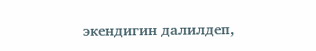экендигин далилдеп,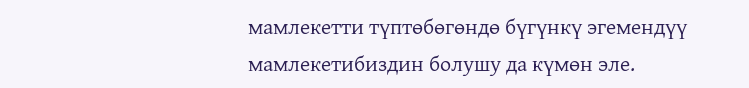мамлекетти түптөбөгөндө бүгүнкү эгемендүү мамлекетибиздин болушу да күмөн эле.